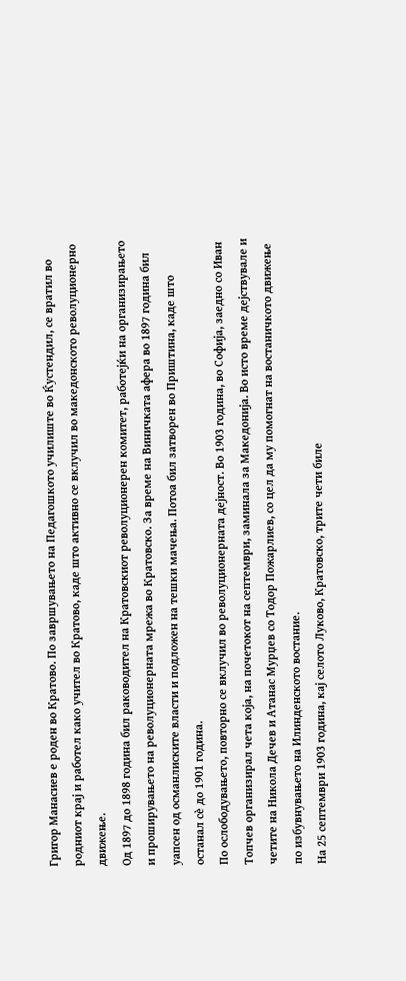Григор Манасиев е роден во Кратово. По завршувањето на Педагошкото училиште во Ќустендил, се вратил во родниот крај и работел како учител во Кратово, каде што активно се вклучил во македонското револуционерно движење.
Од 1897 до 1898 година бил раководител на Кратовскиот револуционерен комитет, работејќи на организирањето и проширувањето на револуционерната мрежа во Кратовско. За време на Виничката афера во 1897 година бил уапсен од османлиските власти и подложен на тешки мачења. Потоа бил затворен во Приштина, каде што останал сè до 1901 година.
По ослободувањето, повторно се вклучил во револуционерната дејност. Во 1903 година, во Софија, заедно со Иван Топчев организирал чета која, на почетокот на септември, заминала за Македонија. Во исто време дејствувале и четите на Никола Дечев и Атанас Мурџев со Тодор Пожарлиев, со цел да му помогнат на востаничкото движење по избувнувањето на Илинденското востание.
На 25 септември 1903 година, кај селото Луково, Кратовско, трите чети биле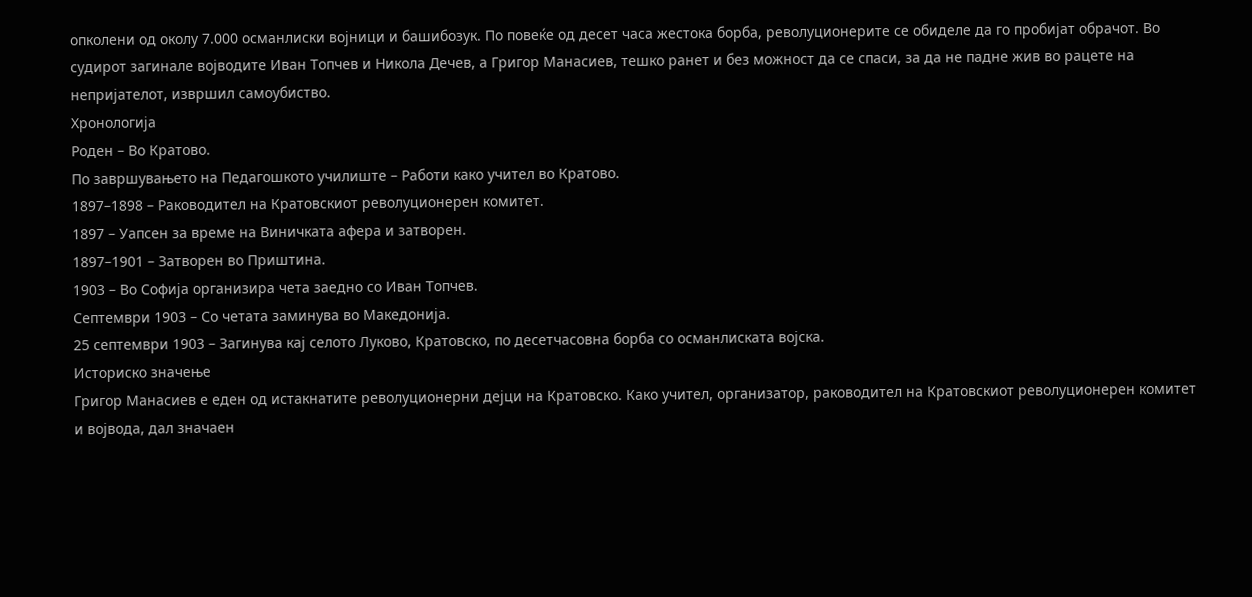опколени од околу 7.000 османлиски војници и башибозук. По повеќе од десет часа жестока борба, револуционерите се обиделе да го пробијат обрачот. Во судирот загинале војводите Иван Топчев и Никола Дечев, а Григор Манасиев, тешко ранет и без можност да се спаси, за да не падне жив во рацете на непријателот, извршил самоубиство.
Хронологија
Роден – Во Кратово.
По завршувањето на Педагошкото училиште – Работи како учител во Кратово.
1897–1898 – Раководител на Кратовскиот револуционерен комитет.
1897 – Уапсен за време на Виничката афера и затворен.
1897–1901 – Затворен во Приштина.
1903 – Во Софија организира чета заедно со Иван Топчев.
Септември 1903 – Со четата заминува во Македонија.
25 септември 1903 – Загинува кај селото Луково, Кратовско, по десетчасовна борба со османлиската војска.
Историско значење
Григор Манасиев е еден од истакнатите револуционерни дејци на Кратовско. Како учител, организатор, раководител на Кратовскиот револуционерен комитет и војвода, дал значаен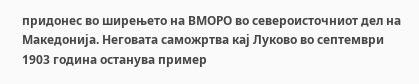придонес во ширењето на ВМОРО во североисточниот дел на Македонија. Неговата саможртва кај Луково во септември 1903 година останува пример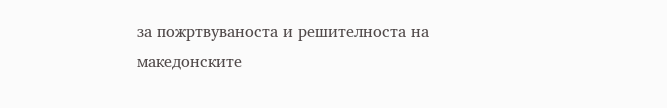за пожртвуваноста и решителноста на македонските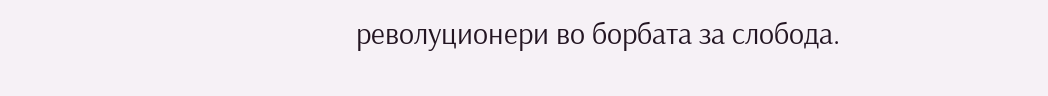револуционери во борбата за слобода.